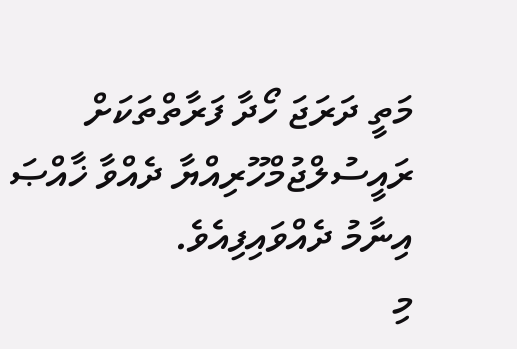މަތީ ދަރަޖަ ހޯދާ ފަރާތްތަކަށް ރައީސުލްޖުމްހޫރިއްޔާ ދެއްވާ ޚާއްޞަ އިނާމު ދެއްވައިފިއެވެ.
މި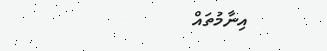އިނާމުތައް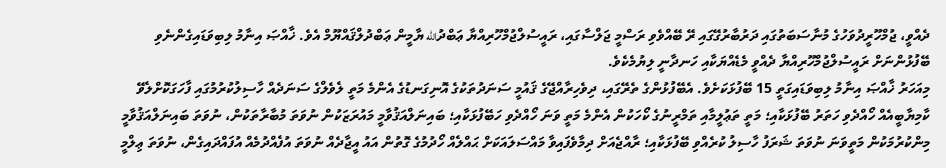ދެއްވީ، ޖުމްހޫރީދުވަހުގެ މުނާސަބަތުގައި ދަރުބާރުގޭގައި ރޭ ބޭއްވެވި ރަސްމީ ޖަލްސާގައި، ރައީސުލްޖުމްހޫރިއްޔާ ޢަބްދުالله ޔާމީން ޢަބްދުލްޤައްޔޫމް އެވެ. ޚާއްޞަ އިނާމު ލިބިވަޑައިގެންނެވި ބޭފުޅުންނަށް ރައީސުލްޖުމްހޫރިއްޔާ ދެއްވީ މެޑެއްޔަކާއި ހަނދާނީ ލިޔުމެކެވެ.
މިއަހަރު ޚާއްޞަ އިނާމު ލިބިވަޑައިގަތީ 15 ބޭފުޅަކަށެވެ. އެބޭފުޅުންގެ ތެރޭގައި، ދިވެހިރާއްޖޭގެ ޤައުމީ ސަނަދުތަކުގެ އޮނިގަނޑުގެ އެންމެ މަތީ ލެވެލްގެ ސަނަދެއް ހާސިލުކުރުމުގައި ފާހަގަކޮށްލެވޭ ކާމިޔާބީއެއް ހޯއްދެވި ހަތަރު ބޭފުޅަކާއި؛ މަތީ ތަޢުލީމާއި ތަމްރީނުގެ ކޯހަކުން އެންމެ މަތީ ވަނަ ހޯއްދެވި ހަބޭފުޅަކާއި؛ ބައިނަލްއަޤުވާމީ މައުރަޒަކުން ނުވަތަ މުބާރާތަކުން، ނުވަތަ ބައިނަލްއަޤުވާމީ މިންކުރުމަކުން މަތީވަނަ ނުވަތަ ޝަރަފު ހާސިލު ކުރެއްވި ބޭފުޅަކާއި؛ ރާއްޖެއަށް ދިމާވެފައިވާ މައްސަލައަކަށް ޙައްލެއް ހޯދުމުގެ ގޮތުން އައު އީޖާދެއް ނުވަތަ އުފެއްދުމެއް އުފައްދައިގެން، ނުވަތަ ޢިލްމީ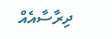ދިރާސާއެއް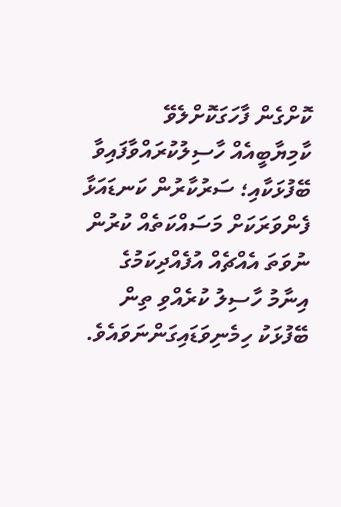ކޮށްގެން ފާހަގަކޮށްލެވޭ ކާމިޔާބީއެއް ހާސިލުކުރައްވާފައިވާ ބޭފުޅަކާއި؛ ސަރުކާރުން ކަނޑައަޅާ ފެންވަރަކަށް މަސައްކަތެއް ކުރުން ނުވަތަ އެއްޗެއް އުފެއްދިކަމުގެ އިނާމު ހާސިލު ކުރެއްވި ތިން ބޭފުޅަކު ހިމެނިވަޑައިގަންނަވައެވެ.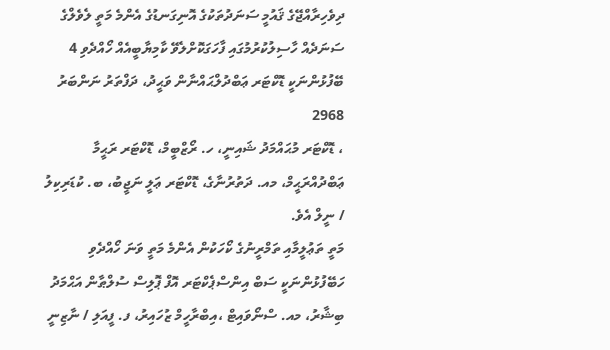ދިވެހިރާއްޖޭގެ ޤައުމީ ސަނަދުތަކުގެ އޮނިގަނޑުގެ އެންމެ މަތީ ލެވެލްގެ ސަނަދެއް ހާސިލުކުރުމުގައި ފާހަގަކޮށްލެވޭ ކާމިޔާބީއެއް ހޯއްދެވި 4 ބޭފުޅުންނަކީ ޑޮކްޓަރ ޢަބްދުލްޙައްނާން ވަޙީދު، ދަފްތަރު ނަންބަރު 2968
، ޑޮކްޓަރ މުޙައްމަދު ޝައިނީ، ހ. ރޯޒްބީމް، ޑޮކްޓަރ ރަޙީމާ ޢަބްދުއްރަޙީމް، މއ. ދަތުރުނާގެ، ޑޮކްޓަރ ޢަލީ ނަޖީބު، ބ. ކުޑަރިކިލު / ނީލް އެވެ.
މަތީ ތަޢުލީމާއި ތަމްރީނުގެ ކޯހަކުން އެންމެ މަތީ ވަނަ ހޯއްދެވި ހަބޭފުޅުންނަކީ ސަބް އިންސްޕެކްޓަރ އޮފް ޕޮލިސް ސުލްޠާން އަޙްމަދު ބިޝާރު، މއ. ސްނޯވައިޓް ،އިބްރާހީމް ޒުހައިރު، ފ. ފީއަލި / ނާޒިނީ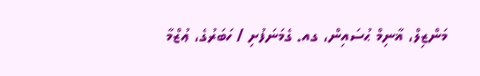މަންޒިލް، ޣާނިމް ޙުސައިން، ގއ. ގެމަނަފުށި / ހަބަރުގެ، ޢުޒްމާ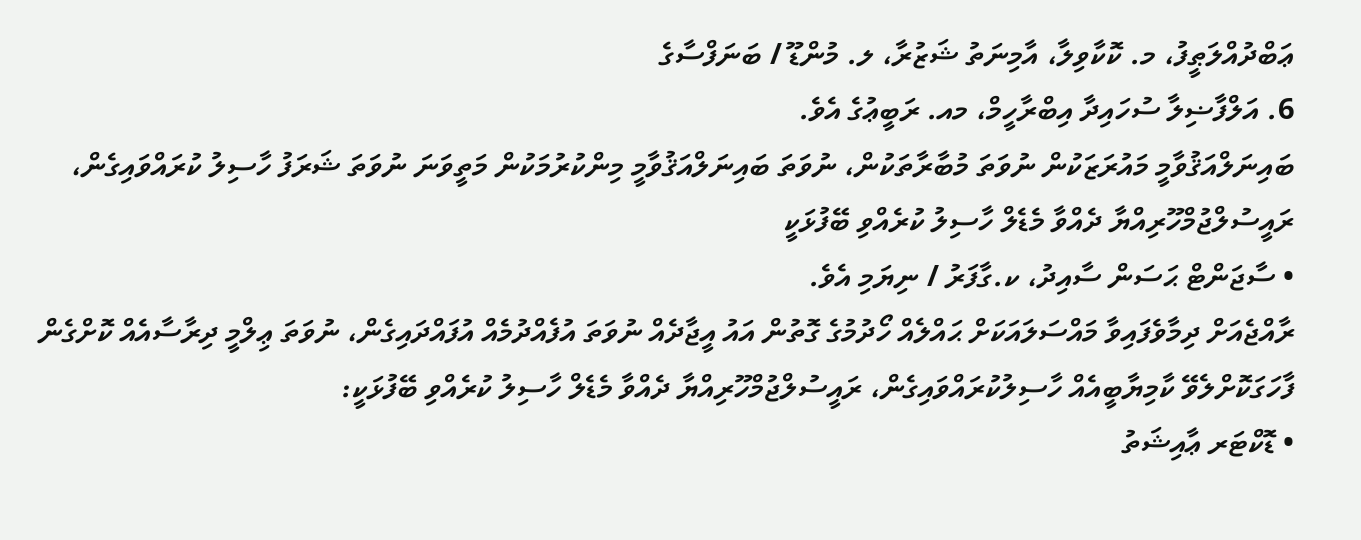ޢަބްދުއްލަޠީފު، މ. ކޮކާވިލާ، އާމިނަތު ޝަޒުރާ، ލ. މުންޑޫ / ބަނަފްސާގެ
6. އަލްފާޟިލާ ސުހައިދާ އިބްރާހީމް، މއ. ރަބީޢުގެ އެވެ.
ބައިނަލްއަޤުވާމީ މައުރަޒަކުން ނުވަތަ މުބާރާތަކުން، ނުވަތަ ބައިނަލްއަޤުވާމީ މިންކުރުމަކުން މަތީވަނަ ނުވަތަ ޝަރަފު ހާސިލު ކުރައްވައިގެން، ރައީސުލްޖުމްހޫރިއްޔާ ދެއްވާ މެޑެލް ހާސިލު ކުރެއްވި ބޭފުޅަކީ
• ސާޖަންޓް ޙަސަން ސާއިދު، ކ.ގާފަރު / ނިޔަމި އެވެ.
ރާއްޖެއަށް ދިމާވެފައިވާ މައްސަލައަކަށް ޙައްލެއް ހޯދުމުގެ ގޮތުން އައު އީޖާދެއް ނުވަތަ އުފެއްދުމެއް އުފައްދައިގެން، ނުވަތަ ޢިލްމީ ދިރާސާއެއް ކޮށްގެން ފާހަގަކޮށްލެވޭ ކާމިޔާބީއެއް ހާސިލުކުރައްވައިގެން، ރައީސުލްޖުމްހޫރިއްޔާ ދެއްވާ މެޑެލް ހާސިލު ކުރެއްވި ބޭފުޅަކީ:
• ޑޮކްޓަރ ޢާއިޝަތު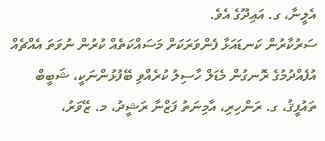އެލީނާ، ގ. އައިދޫގެ އެވެ.
ސަރުކާރުން ކަނޑައަޅާ ފެންވަރަކަށް މަސައްކަތެއް ކުރުން ނުވަތަ އެއްޗެއް އުފެއްދުމުގެ ރޮނގުން މެޑަލް ހާސިލު ކުރެއްވި ބޭފުޅުންނަކީ، ޝަބީބް ތައުފީޤު، ގ. ރަންހިރި، އާމިނަތު ފަޒްނާ ރަޝީދު، މ. ޒޭވަރު،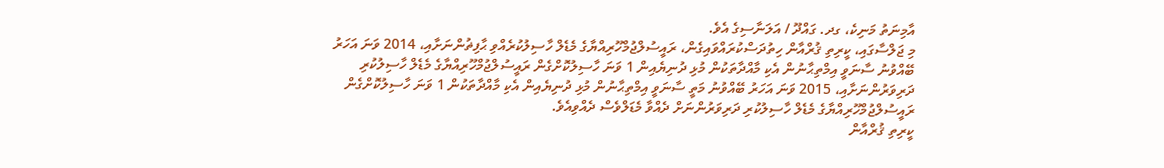އާމިނަތު މަނިކެ، ގދ. ގައްދޫ / އަލަނާސިގެ އެވެ.
މި ޖަލްސާގައި، ކީރިތި ޤުރްއާން ހިތުދަސްކުރައްވައިގެން، ރައީސުލްޖުމްހޫރިއްޔާގެ މެޑެލް ހާސިލުކުރެއްވި ޙާފިޡުންނަށާއި، 2014 ވަނަ އަހަރު ބޭއްވުނު ސާނަވީ އިމްތިޙާނުން އެކި މާއްދާތަކުން މުޅި ދުނިޔެއިން 1 ވަނަ ހާސިލުކޮށްގެން ރައީސުލްޖުމްހޫރިއްޔާގެ މެޑެލް ހާސިލުކުރި ދަރިވަރުންނަށާއި، 2015 ވަނަ އަހަރު ބޭއްވުނު މަތީ ސާނަވީ އިމްތިޙާނުން މުޅި ދުނިޔެއިން އެކި މާއްދާތަކުން 1 ވަނަ ހާސިލުކޮށްގެން ރައީސުލްޖުމްހޫރިއްޔާގެ މެޑެލް ހާސިލުކުރި ދަރިވަރުންނަށް ދެއްވާ މެޑަލްވެސް ދެއްވިއެވެ.
ކީރިތި ޤުރްއާން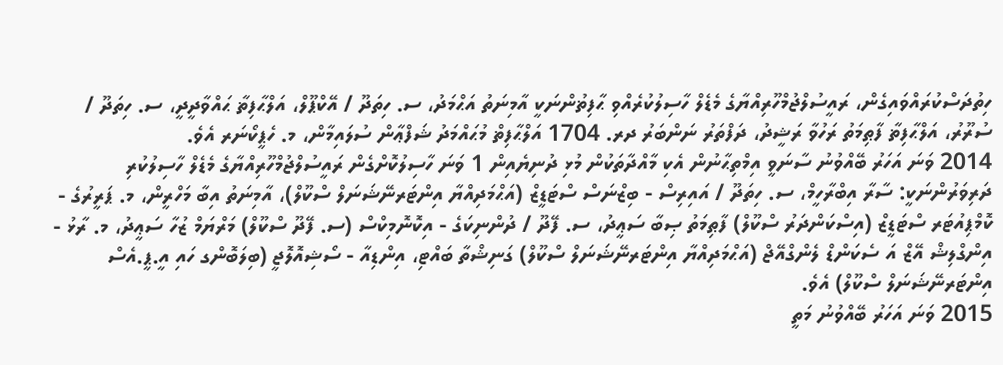ހިތުދަސްކުރައްވައިގެން، ރައީސުލްޖުމްހޫރިއްޔާގެ މެޑެލް ހާސިލުކުރެއްވި ޙާފިޡުންނަކީ އާމިނަތު އަޙްމަދު، ސ. ހިތަދޫ / އޭކްޕޫލް، އަލްޙާފިޡާ ޙައްވާދީދީ، ސ. ހިތަދޫ / ސުރޫރު، އަލްޙާފިޡާ ފާޠިމަތު ރަހުވާ ރަޝީދު، ދަފްތަރު ނަންބަރު ދރ. 1704 އަލްޙާފިޡް މުޙައްމަދު ޝަފްޢާން ސުލައިމާން، މ. ހެޕީކޯނަރ އެވެ.
2014 ވަނަ އަހަރު ބޭއްވުނު ސާނަވީ އިމްތިޙާނުން އެކި މާއްދާތަކުން މުޅި ދުނިޔެއިން 1 ވަނަ ހާސިލުކޮށްގެން ރައީސުލްޖުމްހޫރިއްޔާގެ މެޑެލް ހާސިލުކުރި ދަރިވަރުންނަކީ: ސާރާ އިބްރާހީމް، ސ. ހިތަދޫ / އައިރިސް - ބިޒްނަސް ސްޓަޑީޒް (އަޙްމަދިއްޔާ އިންޓަރނޭޝަނަލް ސްކޫލް)، އާމިނަތު އިބާ މަހްރީން، މ. ޕަރީރުގެ - ކޮމްޕިއުޓަރ ސްޓަޑީޒް (އިސްކަންދަރު ސްކޫލް) ފާޠިމަތު ޞިބާ ސަޢީދު، ސ. ފޭދޫ / ދުންނިކަގެ - އިކޮނޮމިކްސް (ސ. ފޭދޫ ސްކޫލް) މަރްޔަމް ޒުހާ ސަޢީދު، މ. ރާޅު - އިންގްލިޝް އޭޒް އަ ސެކަންޑް ލެންގްއޭޖް (އަޙްމަދިއްޔާ އިންޓަރނޭޝަނަލް ސްކޫލް) ގަނިޝްތާ ބައްޓި، އިންޑިއާ - ސޯޝިއޮލޮޖީ (ބިލަބޮންގ ހައި އީ.ޕީ.އެސް އިންޓަރނޭޝަނަލް ސްކޫލް) އެވެ.
2015 ވަނަ އަހަރު ބޭއްވުނު މަތީ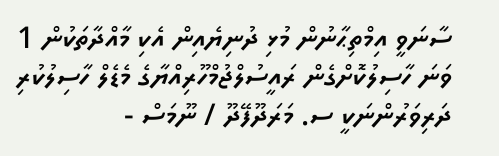ސާނަވީ އިމްތިޙާނުން މުޅި ދުނިޔެއިން އެކި މާއްދާތަކުން 1 ވަނަ ހާސިލުކޮށްގެން ރައީސުލްޖުމްހޫރިއްޔާގެ މެޑެލް ހާސިލުކުރި ދަރިވަރުންނަކީ ސ. މަރަދޫފޭދޫ / ނޫމަސް -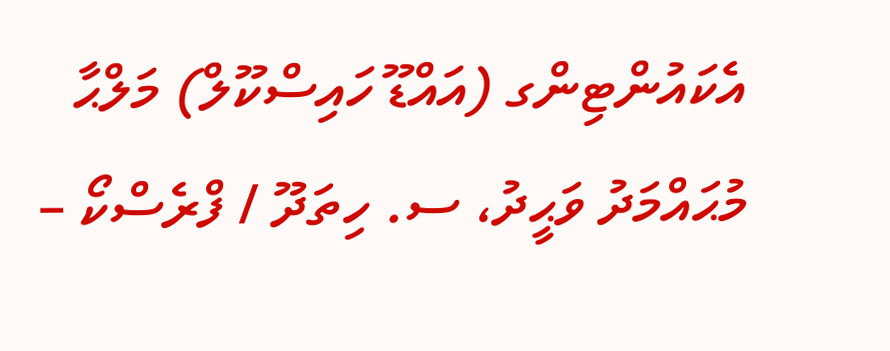އެކައުންޓިންގ (އައްޑޫ ހައިސްކޫލް) މަލްޙާ މުޙައްމަދު ވަޙީދު، ސ. ހިތަދޫ / ފްރެސްކޯ –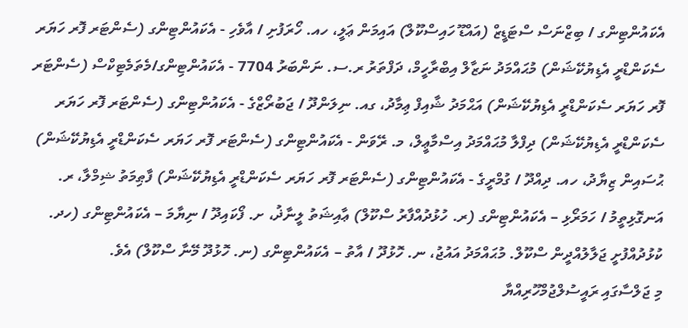އެކައުންޓިންގ / ބިޒްނަސް ސްޓަޑީޒް (އައްޑޫ ހައިސްކޫލް) އައިމަން ޢަލީ، ހއ. ހޯރަފުށި / އާވެހި - އެކައުންޓިންގ (ސެންޓަރ ފޮރ ހަޔަރ ސެކަންޑްރީ އެޑިޔުކޭޝަން) މުޙައްމަދު ނަޒާލް އިބްރާހީމް، ދަފްތަރު ރ.ސ. ނަންބަރު 7704 - އެކައުންޓިންގ/މެތަމެޓިކްސް (ސެންޓަރ ފޮރ ހަޔަރ ސެކަންޑްރީ އެޑިޔުކޭޝަން) އަޙްމަދު ޝާއިފް ޢިމާދު، ގއ. ނިލަންދޫ / ޖަބުރޯޒްގެ - އެކައުންޓިންގ (ސެންޓަރ ފޮރ ހަޔަރ ސެކަންޑްރީ އެޑިޔުކޭޝަން) ދިފްލާ މުޙައްމަދު އިސްމާޢީލް، މ. ރޭވަން - އެކައުންޓިންގ (ސެންޓަރ ފޮރ ހަޔަރ ސެކަންޑްރީ އެޑިޔުކޭޝަން) ޙުސައިން ޒިޔާދު، ހއ. ދިއްދޫ / ގުމްރީގެ - އެކައުންޓިންގ (ސެންޓަރ ފޮރ ހަޔަރ ސެކަންޑްރީ އެޑިޔުކޭޝަން) ފާޠިމަތު ޝިމްލާ، ރ. އަނގޮޅިތީމު / ހަމަރޯޅި – އެކައުންޓިންގ (ރ. ހުޅުދުއްފާރު ސްކޫލް) ޢާއިޝަތު ލީނާޛު، ށ. ފޯކައިދޫ / ނިޔާމަ – އެކައުންޓިންގ (ހދ. ކުޅުދުއްފުށީ ޖަލާލުއްދީން ސްކޫލް. މުޙައްމަދު އައުޖު، ނ. ހޮޅުދޫ / އާތު – އެކައުންޓިންގ (ނ. ހޮޅުދޫ މޭނާ ސްކޫލް) އެވެ.
މި ޖަލްސާގައި ރައީސުލްޖުމްހޫރިއްޔާ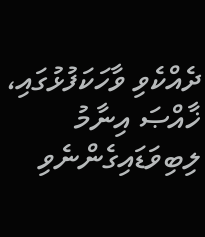ދެއްކެވި ވާހަކަފުޅުގައި، ޚާއްޞަ އިނާމު ލިބިވަޑައިގެންނެވި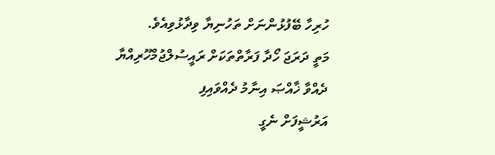ހުރިހާ ބޭފުޅުންނަށް ތަހުނިޔާ ވިދާޅުވިއެވެ.
މަތީ ދަރަޖަ ހޯދާ ފަރާތްތަކަށް ރައީސުލްޖުމްހޫރިއްޔާ ދެއްވާ ޚާއްޞަ އިނާމު ދެއްވައިފި
އަރުޝީފަށް ނެގީ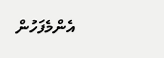އެންމެފަހުން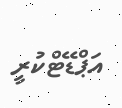އަޕްޑޭޓްކުރީ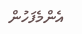އެންމެފަހުން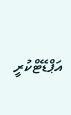އަޕްޑޭޓްކުރީ